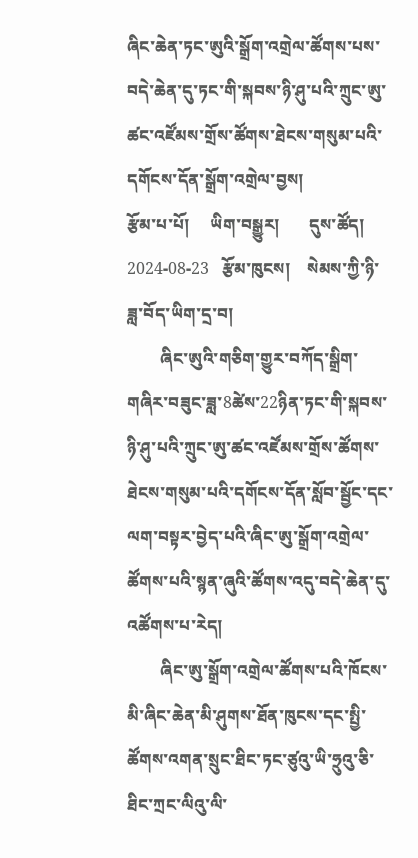ཞིང་ཆེན་ཏང་ཨུའི་སྒྲོག་འགྲེལ་ཚོགས་པས་བདེ་ཆེན་དུ་ཏང་གི་སྐབས་ཉི་ཤུ་པའི་ཀྲུང་ཨུ་ཚང་འཛོམས་གྲོས་ཚོགས་ཐེངས་གསུམ་པའི་དགོངས་དོན་སྒྲོག་འགྲེལ་བྱས།
རྩོམ་པ་པོ།     ཡིག་བསྒྱུར།       དུས་ཚོད།   2024-08-23   རྩོམ་ཁུངས།    སེམས་ཀྱི་ཉི་ཟླ་བོད་ཡིག་དྲ་བ།
        ཞིང་ཨུའི་གཅིག་གྱུར་བཀོད་སྒྲིག་གཞིར་བཟུང་ཟླ་8ཚེས་22ཉིན་ཏང་གི་སྐབས་ཉི་ཤུ་པའི་ཀྲུང་ཨུ་ཚང་འཛོམས་གྲོས་ཚོགས་ཐེངས་གསུམ་པའི་དགོངས་དོན་སློབ་སྦྱོང་དང་ལག་བསྟར་བྱེད་པའི་ཞིང་ཨུ་སྒྲོག་འགྲེལ་ཚོགས་པའི་སྙན་ཞུའི་ཚོགས་འདུ་བདེ་ཆེན་དུ་འཚོགས་པ་རེད།
        ཞིང་ཨུ་སྒྲོག་འགྲེལ་ཚོགས་པའི་ཁོངས་མི་ཞིང་ཆེན་མི་ཤུགས་ཐོན་ཁུངས་དང་སྤྱི་ཚོགས་འགན་སྲུང་ཐིང་ཏང་ཙུའུ་ཡི་ཧྲུའུ་ཅི་ཐིང་ཀྲང་ལིའུ་ལི་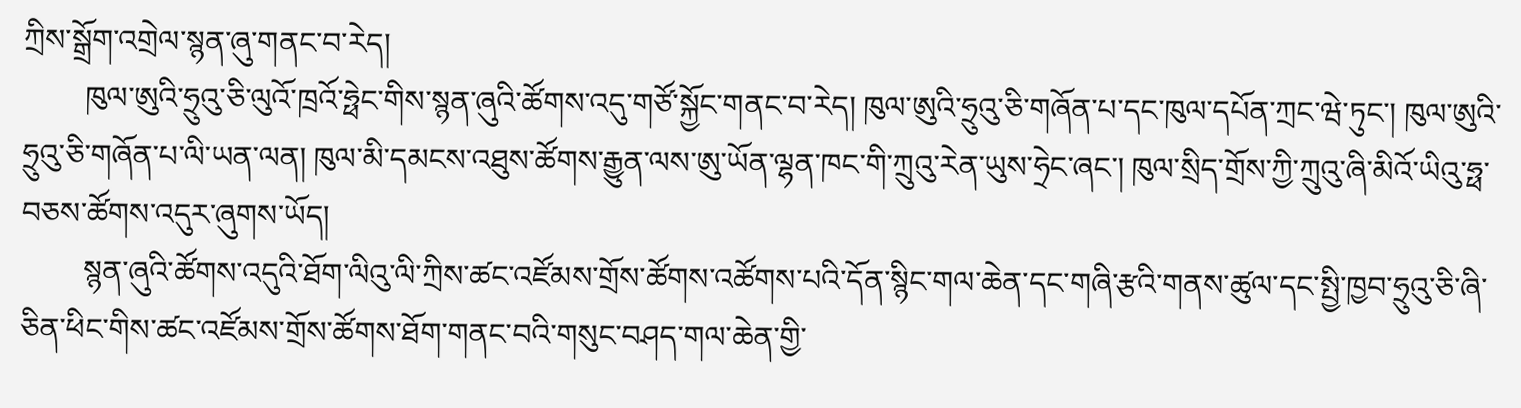ཀྲིས་སྒྲོག་འགྲེལ་སྙན་ཞུ་གནང་བ་རེད།
        ཁུལ་ཨུའི་ཧྲུའུ་ཅི་ལུའོ་ཁྲའོ་ཧྥེང་གིས་སྙན་ཞུའི་ཚོགས་འདུ་གཙོ་སྐྱོང་གནང་བ་རེད། ཁུལ་ཨུའི་ཧྲུའུ་ཅི་གཞོན་པ་དང་ཁུལ་དཔོན་ཀྲང་ཝེ་ཏུང་། ཁུལ་ཨུའི་ཧྲུའུ་ཅི་གཞོན་པ་ལི་ཡན་ལན། ཁུལ་མི་དམངས་འཐུས་ཚོགས་རྒྱུན་ལས་ཨུ་ཡོན་ལྷན་ཁང་གི་ཀྲུའུ་རེན་ཡུས་ཧྲེང་ཞང་། ཁུལ་སྲིད་གྲོས་ཀྱི་ཀྲུའུ་ཞི་མིའོ་ཡིའུ་ཧྥ་བཅས་ཚོགས་འདུར་ཞུགས་ཡོད།
        སྙན་ཞུའི་ཚོགས་འདུའི་ཐོག་ལིའུ་ལི་ཀྲིས་ཚང་འཛོམས་གྲོས་ཚོགས་འཚོགས་པའི་དོན་སྙིང་གལ་ཆེན་དང་གཞི་རྩའི་གནས་ཚུལ་དང་སྤྱི་ཁྱབ་ཧྲུའུ་ཅི་ཞི་ཅིན་ཕིང་གིས་ཚང་འཛོམས་གྲོས་ཚོགས་ཐོག་གནང་བའི་གསུང་བཤད་གལ་ཆེན་གྱི་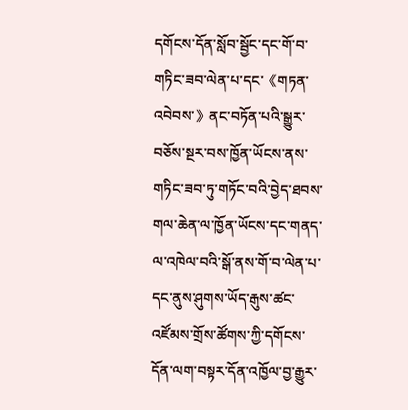དགོངས་དོན་སློབ་སྦྱོང་དང་གོ་བ་གཏིང་ཟབ་ལེན་པ་དང་《གཏན་འབེབས་》ནང་བཏོན་པའི་སྒྱུར་བཅོས་སྔར་བས་ཁྱོན་ཡོངས་ནས་གཏིང་ཟབ་ཏུ་གཏོང་བའི་བྱེད་ཐབས་གལ་ཆེན་ལ་ཁྱོན་ཡོངས་དང་གནད་ལ་འཁེལ་བའི་སྒོ་ནས་གོ་བ་ལེན་པ་དང་ནུས་ཤུགས་ཡོད་རྒུས་ཚང་འཛོམས་གྲོས་ཚོགས་ཀྱི་དགོངས་དོན་ལག་བསྟར་དོན་འཁྱོལ་བྱ་རྒྱུར་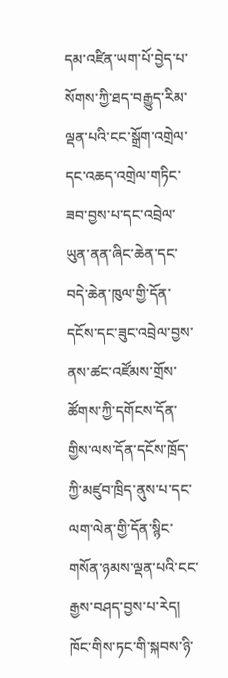དམ་འཛིན་ཡག་པོ་བྱེད་པ་སོགས་ཀྱི་ཐད་བརྒྱུད་རིམ་ལྡན་པའི་ངང་སྒྲོག་འགྲེལ་དང་འཆད་འགྲེལ་གཏིང་ཟབ་བྱས་པ་དང་འབྲེལ་ཡུན་ནན་ཞིང་ཆེན་དང་བདེ་ཆེན་ཁུལ་གྱི་དོན་དངོས་དང་ཟུང་འབྲེལ་བྱས་ནས་ཚང་འཛོམས་གྲོས་ཚོགས་ཀྱི་དགོངས་དོན་གྱིས་ལས་དོན་དངོས་ཁྲོད་ཀྱི་མཛུབ་ཁྲིད་ནུས་པ་དང་ལག་ལེན་གྱི་དོན་སྙིང་གསོན་ཉམས་ལྡན་པའི་ངང་རྒྱས་བཤད་བྱས་པ་རེད། ཁོང་གིས་ཏང་གི་སྐབས་ཉི་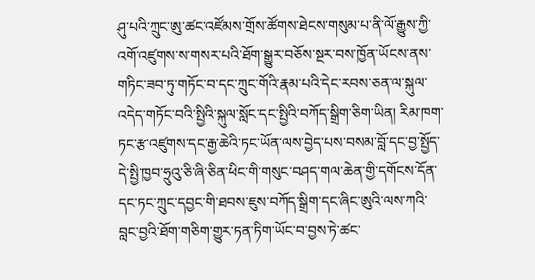ཤུ་པའི་ཀྲུང་ཨུ་ཚང་འཛོམས་གྲོས་ཚོགས་ཐེངས་གསུམ་པ་ནི་ལོ་རྒྱུས་ཀྱི་འགོ་འཛུགས་ས་གསར་པའི་ཐོག་སྒྱུར་བཅོས་སྔར་བས་ཁྱོན་ཡོངས་ནས་གཏིང་ཟབ་ཏུ་གཏོང་བ་དང་ཀྲུང་གོའི་རྣམ་པའི་དེང་རབས་ཅན་ལ་སྐུལ་འདེད་གཏོང་བའི་སྤྱིའི་སྐུལ་སློང་དང་སྤྱིའི་བཀོད་སྒྲིག་ཅིག་ཡིན། རིམ་ཁག་ཏང་རྩ་འཛུགས་དང་རྒྱ་ཆེའི་ཏང་ཡོན་ལས་བྱེད་པས་བསམ་བློ་དང་བྱ་སྤྱོད་དེ་སྤྱི་ཁྱབ་ཧྲུའུ་ཅི་ཞི་ཅིན་ཕིང་གི་གསུང་བཤད་གལ་ཆེན་གྱི་དགོངས་དོན་དང་ཏང་ཀྲུང་དབྱང་གི་ཐབས་ཇུས་བཀོད་སྒྲིག་དང་ཞིང་ཨུའི་ལས་ཀའི་བླང་བྱའི་ཐོག་གཅིག་གྱུར་ཏན་ཏིག་ཡོང་བ་བྱས་ཏེ་ཚང་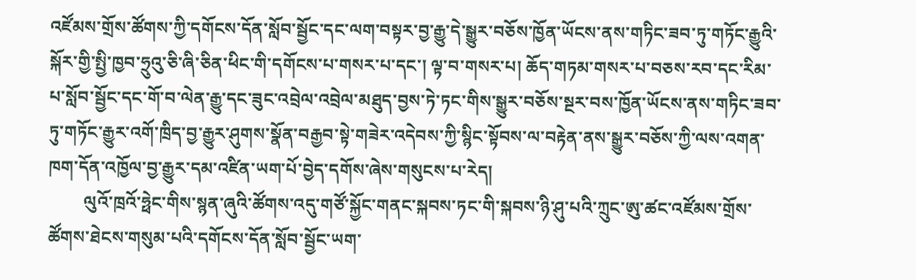འཛོམས་གྲོས་ཚོགས་ཀྱི་དགོངས་དོན་སློབ་སྦྱོང་དང་ལག་བསྟར་བྱ་རྒྱུ་དེ་སྒྱུར་བཅོས་ཁྱོན་ཡོངས་ནས་གཏིང་ཟབ་ཏུ་གཏོང་རྒྱུའི་སྐོར་གྱི་སྤྱི་ཁྱབ་ཧྲུའུ་ཅི་ཞི་ཅིན་ཕིང་གི་དགོངས་པ་གསར་པ་དང་། ལྟ་བ་གསར་པ། ཆོད་གཏམ་གསར་པ་བཅས་རབ་དང་རིམ་པ་སློབ་སྦྱོང་དང་གོ་བ་ལེན་རྒྱུ་དང་ཟུང་འབྲེལ་འབྲེལ་མཐུད་བྱས་ཏེ་ཏང་གིས་སྒྱུར་བཅོས་སྔར་བས་ཁྱོན་ཡོངས་ནས་གཏིང་ཟབ་ཏུ་གཏོང་རྒྱུར་འགོ་ཁྲིད་བྱ་རྒྱུར་ཤུགས་སྣོན་བརྒྱབ་སྟེ་གཟེར་འདེབས་ཀྱི་སྙིང་སྟོབས་ལ་བརྟེན་ནས་སྒྱུར་བཅོས་ཀྱི་ལས་འགན་ཁག་དོན་འཁྱོལ་བྱ་རྒྱུར་དམ་འཛིན་ཡག་པོ་བྱེད་དགོས་ཞེས་གསུངས་པ་རེད།
        ལུའོ་ཁྲའོ་ཧྥེང་གིས་སྙན་ཞུའི་ཚོགས་འདུ་གཙོ་སྐྱོང་གནང་སྐབས་ཏང་གི་སྐབས་ཉི་ཤུ་པའི་ཀྲུང་ཨུ་ཚང་འཛོམས་གྲོས་ཚོགས་ཐེངས་གསུམ་པའི་དགོངས་དོན་སློབ་སྦྱོང་ཡག་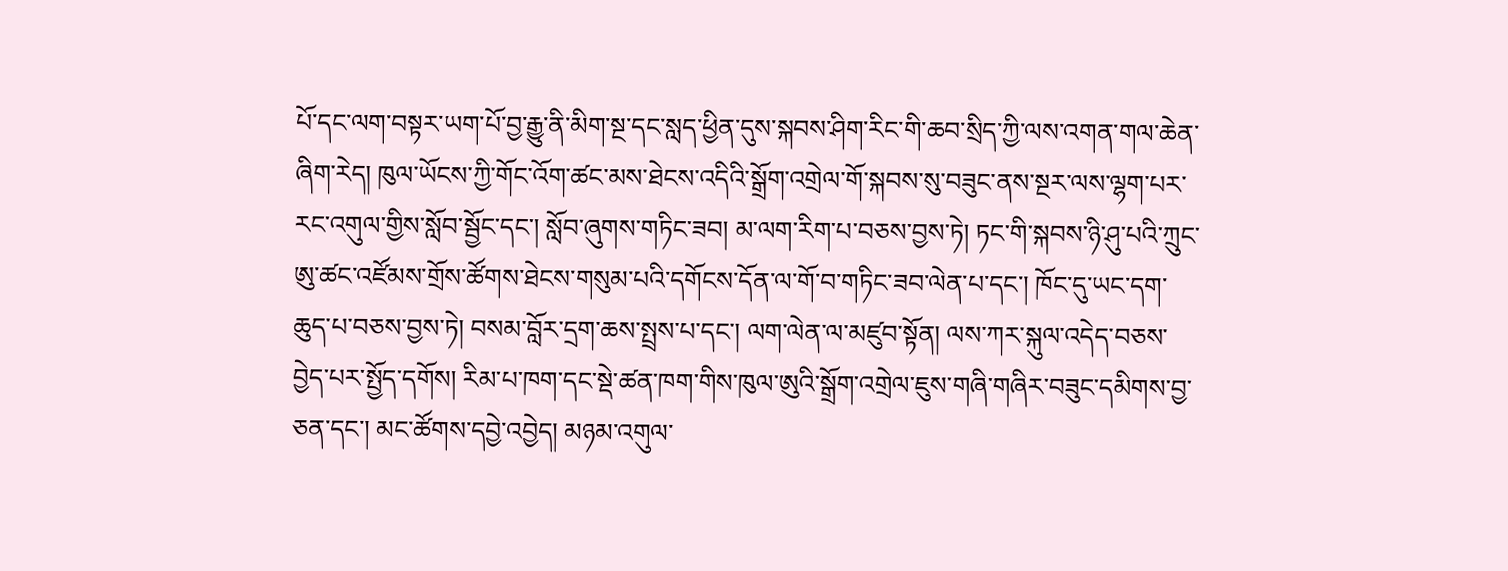པོ་དང་ལག་བསྟར་ཡག་པོ་བྱ་རྒྱུ་ནི་མིག་སྔ་དང་སླད་ཕྱིན་དུས་སྐབས་ཤིག་རིང་གི་ཆབ་སྲིད་ཀྱི་ལས་འགན་གལ་ཆེན་ཞིག་རེད། ཁུལ་ཡོངས་ཀྱི་གོང་འོག་ཚང་མས་ཐེངས་འདིའི་སྒྲོག་འགྲེལ་གོ་སྐབས་སུ་བཟུང་ནས་སྔར་ལས་ལྷག་པར་རང་འགུལ་གྱིས་སློབ་སྦྱོང་དང་། སློབ་ཞུགས་གཏིང་ཟབ། མ་ལག་རིག་པ་བཅས་བྱས་ཏེ། ཏང་གི་སྐབས་ཉི་ཤུ་པའི་ཀྲུང་ཨུ་ཚང་འཛོམས་གྲོས་ཚོགས་ཐེངས་གསུམ་པའི་དགོངས་དོན་ལ་གོ་བ་གཏིང་ཟབ་ལེན་པ་དང་། ཁོང་དུ་ཡང་དག་ཆུད་པ་བཅས་བྱས་ཏེ། བསམ་བློར་དྲག་ཆས་སྤྲས་པ་དང་། ལག་ལེན་ལ་མཛུབ་སྟོན། ལས་ཀར་སྐུལ་འདེད་བཅས་བྱེད་པར་སྤྱོད་དགོས། རིམ་པ་ཁག་དང་སྡེ་ཚན་ཁག་གིས་ཁུལ་ཨུའི་སྒྲོག་འགྲེལ་ཇུས་གཞི་གཞིར་བཟུང་དམིགས་བྱ་ཅན་དང་། མང་ཚོགས་དབྱེ་འབྱེད། མཉམ་འགུལ་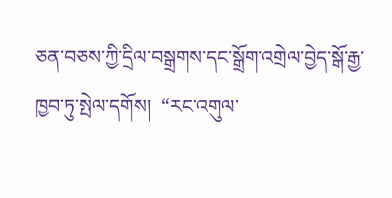ཅན་བཅས་ཀྱི་དྲིལ་བསྒྲགས་དང་སྒྲོག་འགྲེལ་བྱེད་སྒོ་རྒྱ་ཁྱབ་ཏུ་སྤེལ་དགོས།  “རང་འགུལ་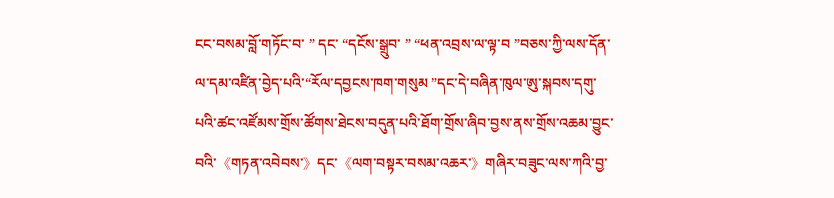ངང་བསམ་བློ་གཏོང་བ་ ” དང་ “དངོས་སྒྲུབ་ ” “ཕན་འབྲས་ལ་ལྟ་བ ”བཅས་ཀྱི་ལས་དོན་ལ་དམ་འཛིན་བྱེད་པའི་“རོལ་དབྱངས་ཁག་གསུམ ”དང་དེ་བཞིན་ཁུལ་ཨུ་སྐབས་དགུ་པའི་ཚང་འཛོམས་གྲོས་ཚོགས་ཐེངས་བདུན་པའི་ཐོག་གྲོས་ཞིབ་བྱས་ནས་གྲོས་འཆམ་བྱུང་བའི་《གཏན་འབེབས་》དང་《ལག་བསྟར་བསམ་འཆར་》གཞིར་བཟུང་ལས་ཀའི་བྱ་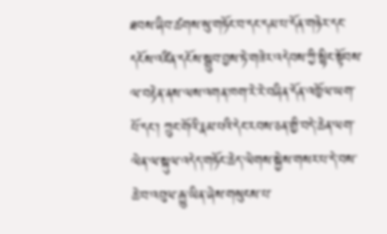ཐབས་ཞིབ་ཚགས་སུ་གཏོང་བ་དང་དམ་པ་དོན་གཉེར་དང་དངོས་འཛིན་དངོས་སྒྲུབ་བྱས་ཏེ་གཟེར་འདེབས་ཀྱི་སྙིང་སྟོབས་ལ་བརྟེན་ནས་ལས་འགན་ཁག་རེ་རེ་བཞིན་དོན་འཁྱོལ་ཡག་པོ་དང་། ཀྲུང་གོའི་རྣམ་པའི་དེང་རབས་ཅན་གྱི་བདེ་ཆེན་ལག་ལེན་ལ་སྐུལ་འདེད་གཏོང་ཆེད་ལེགས་སྐྱེས་གསར་པ་དེ་བས་ཆེ་བ་འབུལ་རྒྱུ་ཡིན་ཞེས་གསུངས་པ་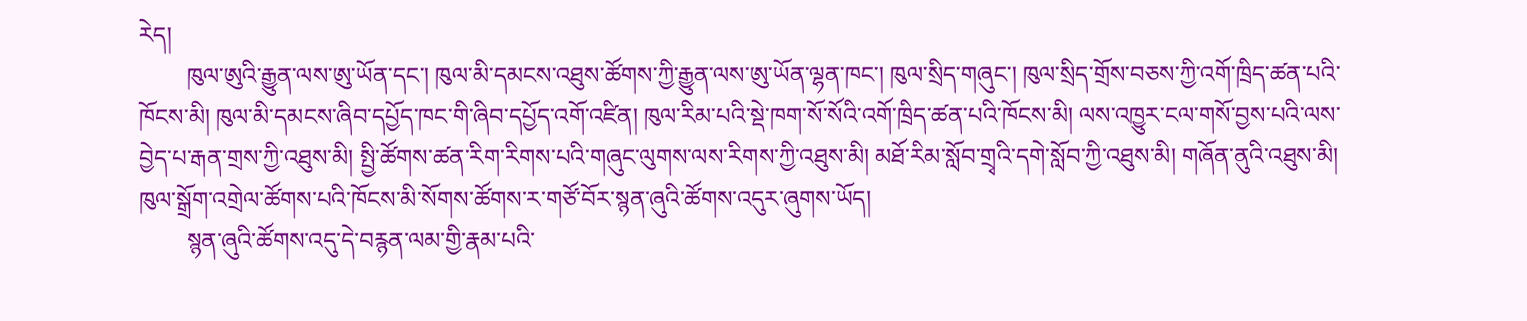རེད།
        ཁུལ་ཨུའི་རྒྱུན་ལས་ཨུ་ཡོན་དང་། ཁུལ་མི་དམངས་འཐུས་ཚོགས་ཀྱི་རྒྱུན་ལས་ཨུ་ཡོན་ལྷན་ཁང་། ཁུལ་སྲིད་གཞུང་། ཁུལ་སྲིད་གྲོས་བཅས་ཀྱི་འགོ་ཁྲིད་ཚན་པའི་ཁོངས་མི། ཁུལ་མི་དམངས་ཞིབ་དཔྱོད་ཁང་གི་ཞིབ་དཔྱོད་འགོ་འཛིན། ཁུལ་རིམ་པའི་སྡེ་ཁག་སོ་སོའི་འགོ་ཁྲིད་ཚན་པའི་ཁོངས་མི། ལས་འཁྱུར་ངལ་གསོ་བྱས་པའི་ལས་བྱེད་པ་རྒན་གྲས་ཀྱི་འཐུས་མི། སྤྱི་ཚོགས་ཚན་རིག་རིགས་པའི་གཞུང་ལུགས་ལས་རིགས་ཀྱི་འཐུས་མི། མཐོ་རིམ་སློབ་གྲྭའི་དགེ་སློབ་ཀྱི་འཐུས་མི། གཞོན་ནུའི་འཐུས་མི། ཁུལ་སྒྲོག་འགྲེལ་ཚོགས་པའི་ཁོངས་མི་སོགས་ཚོགས་ར་གཙོ་བོར་སྙན་ཞུའི་ཚོགས་འདུར་ཞུགས་ཡོད།
        སྙན་ཞུའི་ཚོགས་འདུ་དེ་བརྙན་ལམ་གྱི་རྣམ་པའི་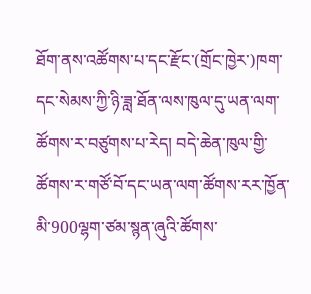ཐོག་ནས་འཚོགས་པ་དང་རྫོང་(གྲོང་ཁྱེར་)ཁག་དང་སེམས་ཀྱི་ཉི་ཟླ་ཐོན་ལས་ཁུལ་དུ་ཡན་ལག་ཚོགས་ར་བཙུགས་པ་རེད། བདེ་ཆེན་ཁུལ་གྱི་ཚོགས་ར་གཙོ་བོ་དང་ཡན་ལག་ཚོགས་རར་ཁྱོན་མི་900ལྷག་ཙམ་སྙན་ཞུའི་ཚོགས་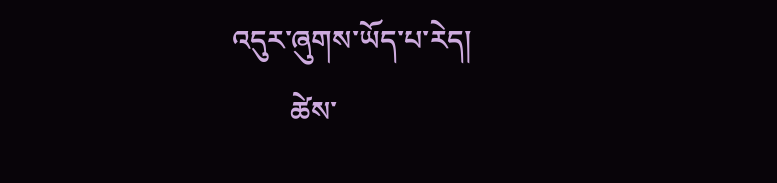འདུར་ཞུགས་ཡོད་པ་རེད།
        ཚེས་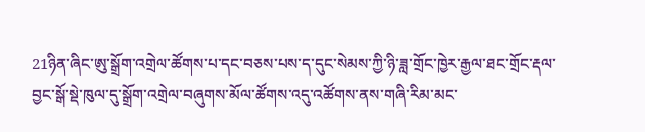21ཉིན་ཞིང་ཨུ་སྒྲོག་འགྲེལ་ཚོགས་པ་དང་བཅས་པས་ད་དུང་སེམས་ཀྱི་ཉི་ཟླ་གྲོང་ཁྱེར་རྒྱལ་ཐང་གྲོང་རྡལ་བྱང་སྒོ་སྡེ་ཁུལ་དུ་སྒྲོག་འགྲེལ་བཞུགས་མོལ་ཚོགས་འདུ་འཚོགས་ནས་གཞི་རིམ་མང་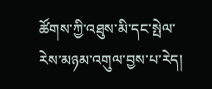ཚོགས་ཀྱི་འཐུས་མི་དང་སྤེལ་རེས་མཉམ་འགུལ་བྱས་པ་རེད།